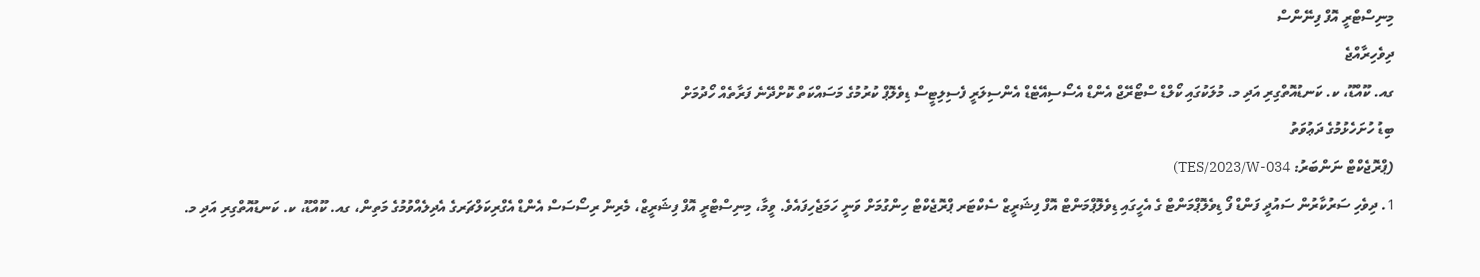މިނިސްޓްރީ އޮފް ފިނޭންސް
ދިވެހިރާއްޖެ
ގއ. ކޫއްޑޫ، ކ. ކަނޑުއޮތްގިރި އަދި މ. މުލަކުގައި ކޯލްޑް ސްޓޯރޭޖް އެންޑް އެސޯސިއޭޓެޑް އެންސިލަރީ ފެސިލިޓީސް ޑިވެލޮޕް ކުރުމުގެ މަސައްކަތް ކޮށްދޭނެ ފަރާތެއް ހޯދުމަށް
ބިޑު ހުށަހެޅުމުގެ ދަޢުވަތު
(ޕްރޮޖެކްޓް ނަންބަރު: TES/2023/W-034)
1. ދިވެހި ސަރުކާރުން ސައުދީ ފަންޑް ފޯ ޑިވެލޮޕްމަންޓް ގެ އެހީގައި ޑިވެލޮޕްމަންޓް އޮފް ފިޝަރީޒް ސެކްޓަރ ޕްރޮޖެކްޓް ހިންގުމަށް ވަނީ ހަމަޖެހިފައެވެ. ވީމާ، މިނިސްޓްރީ އޮފް ފިޝަރީޒް، މެރިން ރިސޯސަސް އެންޑް އެގްރިކަލްޗަރގެ އެދިލެއްވުމުގެ މަތިން، ގއ. ކޫއްޑޫ، ކ. ކަނޑުއޮތްގިރި އަދި މ.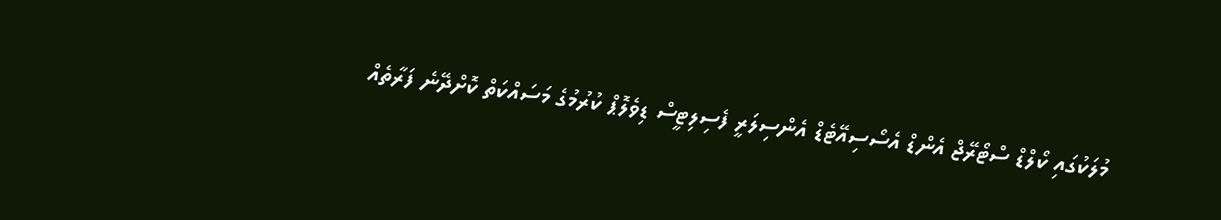މުލަކުގައި ކޯލްޑް ސްޓޯރޭޖް އެންޑް އެސޯސިއޭޓެޑް އެންސިލަރީ ފެސިލިޓީސް ޑިވެލޮޕް ކުރުމުގެ މަސައްކަތް ކޮށްދޭނެ ފަރާތެއް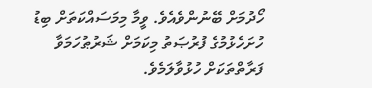ހޯދުމަށް ބޭނުންވެއެވެ. ވީމާ މިމަސައްކަތަށް ބިޑު ހުށަހެޅުމުގެ ފުރުޞަތު މިކަމަށް ޝަރުޠުހަމަވާ ފަރާތްތަކަށް ހުޅުވާލަމެވެ.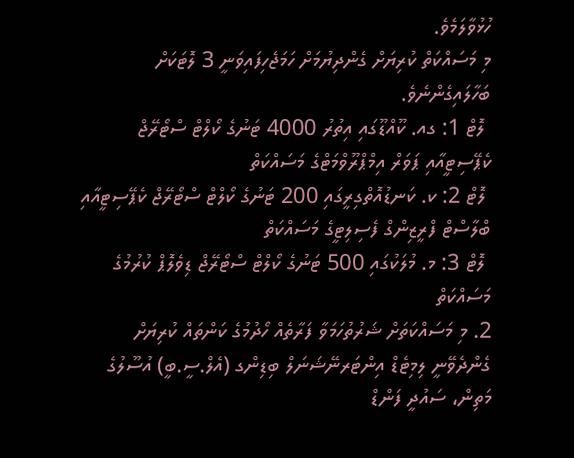ހުޅުވާލަމެވެ.
މި މަސައްކަތް ކުރިޔަށް ގެންދިޔުމަށް ހަމަޖެހިފައިވަނީ 3 ލޮޓަކަށް ބަހާލައިގެންނެވެ.
 ލޮޓް 1: ގއ. ކޫއްޑޫގައި އިތުރު 4000 ޓަނުގެ ކޯލްޓް ސްޓޯރޭޖް ކެޕޭސިޓީއާއި ޕަވަރް އިމްޕްރޫވްމަޓްގެ މަސައްކަތް
 ލޮޓް 2: ކ. ކަނޑުއޮތްގިރީގައި 200 ޓަނުގެ ކޯލްޓް ސްޓޯރޭޖް ކެޕޭސިޓީއާއި ބްލާސްޓް ފްރީޒިންގް ފެސިލިޓީގެ މަސައްކަތް
 ލޮޓް 3: މ. މުލަކުގައި 500 ޓަނުގެ ކޯލްޓް ސްޓޯރޭޖް ޑިވެލޮޕް ކުރުމުގެ މަސައްކަތް
2. މި މަސައްކަތަށް ޝަރުތުހަމަވާ ފަރާތެއް ހޯދުމުގެ ކަންތައް ކުރިޔަށް ގެންދެވޭނީ ލިމިޓެޑް އިންޓަރނޭޝަނަލް ބިޑިންގ (އެލް.ސީ.ބީ) އުސޫލުގެ މަތިން، ސައުދީ ފަންޑް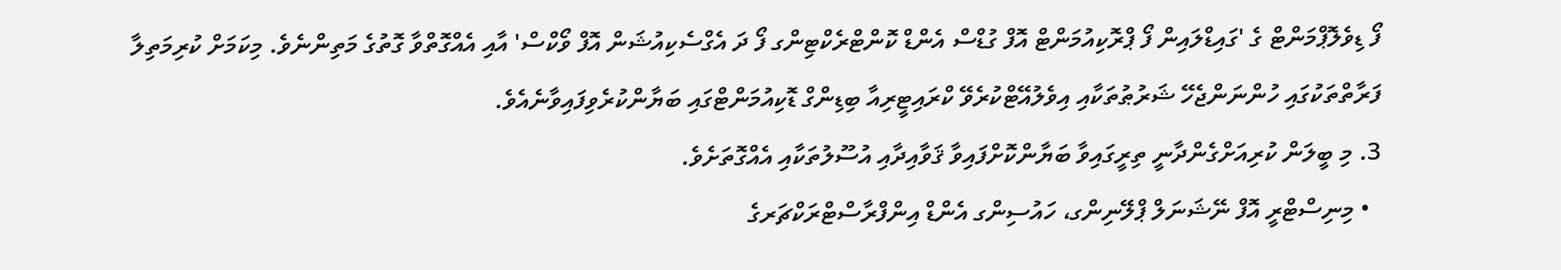ފޯ ޑިވެލޮޕްމަންޓް ގެ 'ގައިޑްލައިން ފޯ ޕްރޮކިއުމަންޓް އޮފް ގުޑްސް އެންޑް ކޮންޓްރެކްޓިންގ ފޯ ދަ އެގްސެކިއުޝަން އޮފް ވޯކްސް' އާއި އެއްގޮތްވާ ގޮތުގެ މަތިންނެވެ. މިކަމަށް ކުރިމަތިލާ ފަރާތްތަކުގައި ހުންނަންޖެހޭ ޝަރުޠުތަކާއި އިވެލުއޭޓްކުރެވޭ ކްރައިޓީރިއާ ބިޑިންގް ޑޮކިއުމަންޓްގައި ބަޔާންކުރެވިފައިވާނެއެވެ.
3. މި ބީލަން ކުރިއަށްގެންދާނީ ތިރީގައިވާ ބަޔާންކޮށްފައިވާ ޤަވާއިދާއި އުސޫލުތަކާއި އެއްގޮތަށެވެ.
  • މިނިސްޓްރީ އޮފް ނޭޝަނަލް ޕްލޭނިންގ، ހައުސިންގ އެންޑް އިންފްރާސްޓްރަކްޗަރގެ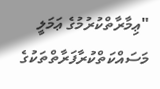"ޢިމާރާތްކުރުމުގެ ޢަމަލީ މަސައްކަތްކުރާފަރާތްތަކުގެ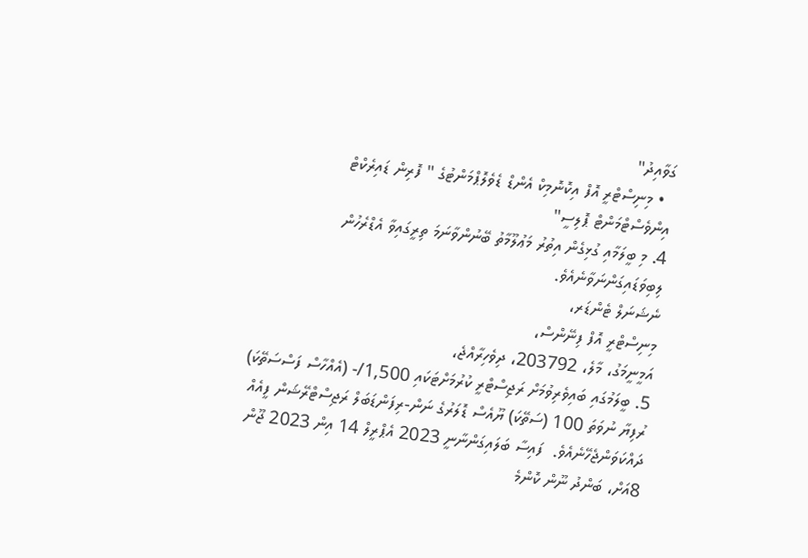ގަވާއިދު"
  • މިނިސްޓްރީ އޮފް އިކޮނޮމިކް އެންޑް ޑެވެލޮޕްމަންޓުގެ " ފޮރިން ޑައިރެކްޓް އިންވެސްޓްމަންޓް ޕޮލިސީ"
4. މި ބީލަމާއި ގުޅިގެން އިތުރު މަޢުލޫމާތު ބޭނުންވާނަމަ ތިރީގައިވާ އެޑްރެހުން ލިބިވަޑައިގަންނަވާނެއެވެ.
ނެޝަނަލް ޓެންޑަރ،
މިނިސްޓްރީ އޮފް ފިނޭންސް،
އަމީނީމަގު، މާލެ، 203792، ދިވެހިރާއްޖެ،
5. ބީލަމުގައި ބައިވެރިވުމަށް ރަޖިސްޓްރީ ކުރުމަށްޓަކައި 1,500/- (އެއްހާސް ފަސްސަތޭކަ) ރުފިޔާ ނުވަތަ 100 (ސަތޭކަ) ޔޫއެސް ޑޮލަރުގެ ނަން-ރިފަންޑަބަލް ރަޖިސްޓްރޭޝަން ފީއެއް ދައްކަވަންޖެހޭނެއެވެ.  ފައިސާ ބަލައިގަންނާނީ 2023 އެޕްރީލް 14 އިން 2023 ޖޫން 8އަށް، ބަންދު ނޫން ކޮންމެ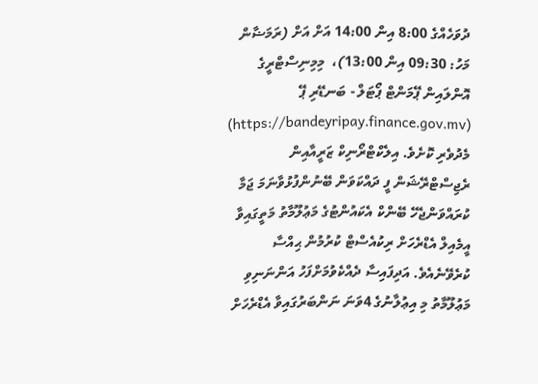ދުވަހެއްގެ 8:00 އިން 14:00 އަށް އަށް (ރަމަޟާން މަހު: 09:30 އިން 13:00)،  މިމިނިސްޓްރީގެ އޮންލައިން ޕޭމަންޓް ޕޯޓަލް - ބަނޑޭރި ޕޭ (https://bandeyripay.finance.gov.mv)  މެދުވެރި ކޮށެވެ. އިލެކްޓްރޯނިކް ޒަރީއާއިން ރެޖިސްޓްރޭޝަން ފީ ދައްކަވަން ބޭނުންފުޅުވާނަމަ ޖަމާ ކުރައްވަންޖެހޭ ބޭންކް އެކައުންޓުގެ މަޢުލޫމާތު މަތީގައިވާ އީމެއިލް އެޑްރެހަށް ރިކުއެސްޓް ކުރުމުން ޙިއްސާ ކުރެވޭނެއެވެ. އަދިފައިސާ ދެއްކެވުމަށްފަހު އަންނަނިވި މަޢުލޫމާތު މި އިޢުލާނުގެ 4ވަނަ ނަންބަރުގައިވާ އެޑްރެހަށް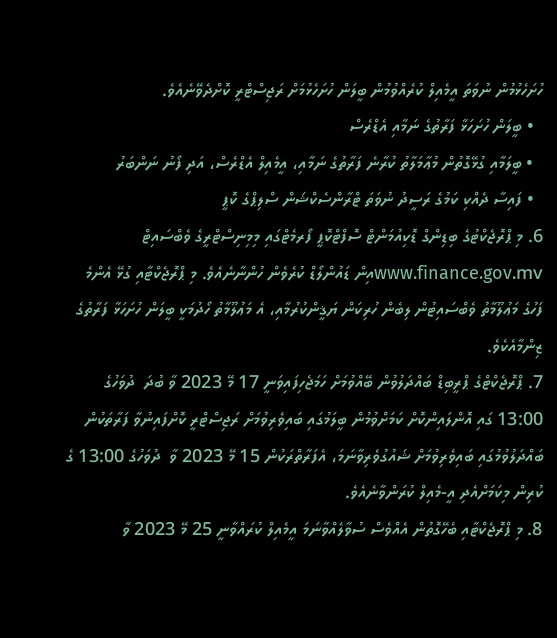ހުށަހެޅުމުން ނުވަތަ އީމެއިލް ކުރެއްވުމުން ބީލަން ހުށަހެޅުމަށް ރަޖިސްޓްރީ ކޮށްދެވޭނެއެވެ.
  • ބީލަން ހުށަހަޅާ ފަރާތުގެ ނަމާއި އެޑްރެސް
  • ބީލަމާއި ގުޅޭގޮތުން މުޢާމަލާތު ކުރާނެ ފަރާތުގެ ނަމާއި، އީމެއިލް އެޑްރެސް، އަދި ފޯނު ނަންބަރު
  • ފައިސާ ދެއްކި ކަމުގެ ރަސީދު ނުވަތަ ޓްރާންސެކްޝަން ސްލިޕްގެ ކޮޕީ
6. މި ޕްރޮޖެކްޓުގެ ބިޑިންގް ޑޮކިއުމަންޓް ސޮފްޓްކޮޕީ ފޯރމެޓްގައި މިމިނިސްޓްރީގެ ވެބްސައިޓް  www.finance.gov.mvއިން ޑައުންލޯޑް ކުރެވެން ހުންނާނެއެވެ. މި ޕްރޮޖެކްޓާއި ގުޅޭ އެންމެ ފަހުގެ މަޢުލޫމާތު ވެބްސައިޓުން ލިބެން ހުރިކަން ޔަޤީންކުރުމާއި، އެ މަޢުލޫމާތު ހޯދުމަކީ ބީލަން ހުށަހަޅާ ފަރާތުގެ ޒިންމާއެކެވެ.
7. ޕްރޮޖެކްޓްގެ ޕްރީބިޑް ބައްދަލުވުން ބޭއްވުމަށް ހަމަޖެހިފައިވަނީ 17 މޭ 2023 ވާ ބުދަ  ދުވަހުގެ 13:00 ގައި އޮންލައިންކޮށް ކަމަށްވުމުން ބީލަމުގައި ބައިވެރިވުމަށް ރަޖިސްޓްރީ ކޮށްފައިނުވާ ފަރާތަކުން ބައްދަލުވުމުގައި ބައިވެރިވުމަށް ޝައުގުވެރިވާނަމަ، އެފަރާތްރަކުން 15 މޭ 2023 ވާ  ދުވަހުގެ 13:00 ގެ ކުރިން މިކަމަށްއެދި އީ-މެއިލް ކުރަންވާނެއެވެ.
8. މި ޕްރޮޖެކްޓާއި ބެހޭގޮތުން އެއްވެސް ސުވާލެއްވާނަމަ އީމެއިލް ކުރައްވާނީ 25 މޭ 2023 ވާ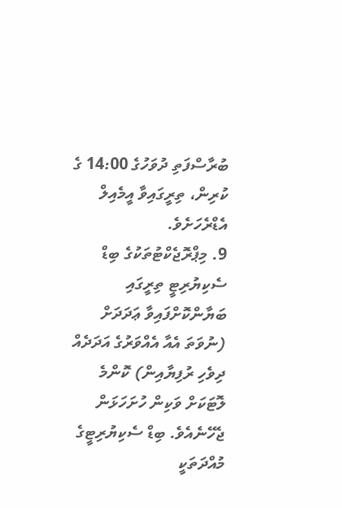ބުރާސްފަތި ދުވަހުގެ 14:00 ގެ ކުރިން، ތިރީގައިވާ އީމެއިލް އެޑްރެހަށެވެ.
9. މިޕްރޮޖެކްޓުތަކުގެ ބިޑް ސެކިޔުރިޓީ ތިރީގައި ބަޔާންކޮށްފައިވާ ޢަދަދަށް (ނުވަތަ އެއާ އެއްވަރުގެ އަދަދެއް ދިވެހި ރުފިޔާއިން) ކޮންމެ ލޮޓަކަށް ވަކިން ހުށަހަޅަން ޖެހޭނެއެވެ. ބިޑް ސެކިޔުރިޓީގެ މުއްދަތަކީ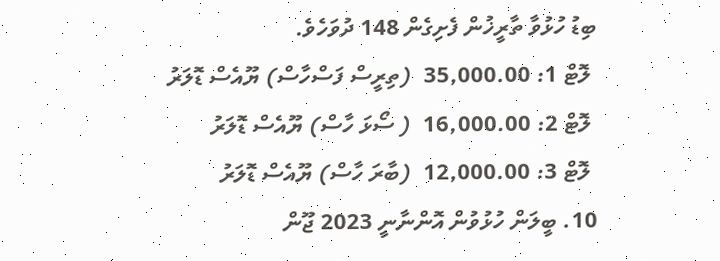ބިޑު ހުޅުވާ ތާރީޚުން ފެށިގެން 148 ދުވަހެވެ.
 ލޮޓް 1: 35,000.00  (ތިރީސް ފަސްހާސް) ޔޫއެސް ޑޮލަރު
 ލޮޓް 2: 16,000.00  ( ސޯޅަ ހާސް) ޔޫއެސް ޑޮލަރު
 ލޮޓް 3: 12,000.00  (ބާރަ ހާސް) ޔޫއެސް ޑޮލަރު
10. ބީލަން ހުޅުވުން އޮންނާނީ 2023 ޖޫން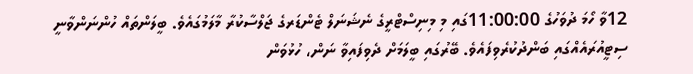12ވާ ހޯމަ ދުވަހުގެ 11:00:00ގައި މި މިނިސްޓްރީގެ ނެޝަނަލް ޓެންޑަރގެ ޖަލްސާކުރާ މާލަމުގައެވެ. ބީލަންތައް ހުންނަންވާނީ ސިޓީއުރައެއްގައި ބަންދުކުރެވިފައެވެ. ބޭރުގައި ބީލަމަށް ދެވިފައިވާ ނަން، ހުޅުވަން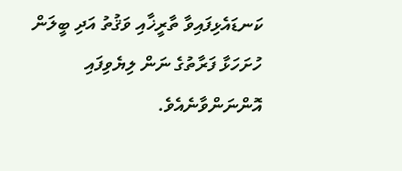ކަނޑައެޅިފައިވާ ތާރީޚާއި ވަޤުތު އަދި ބީލަން ހުށަހަޅާ ފަރާތުގެ ނަން ލިޔެވިފައި އޮންނަންވާނެއެވެ.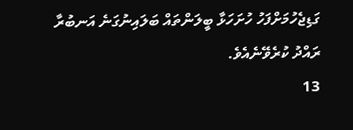ގަޑިޖެހުމަށްފަހު ހުށަހަޅާ ބީލަންތައް ބަލައިނުގަނެ އަނބުރާ ރައްދު ކުރެވޭނެއެވެ.
13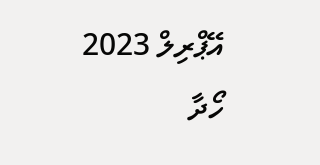އޭޕްރިލް 2023
ހޯދާ